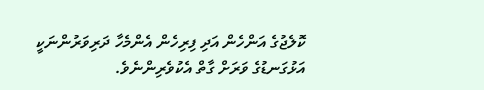ކޮލެޖުގެ އަންހެން އަދި ފިރިހެން އެންމެހާ ދަރިވަރުންނަކީ އަޅުގަނޑުގެ ވަރަށް ގާތް އެކުވެރިންނެވެ.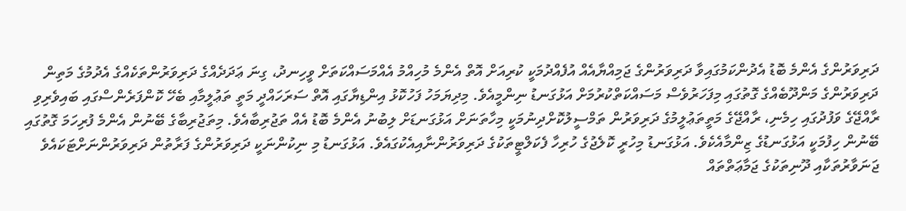ދަރިވަރުންގެ އެންމެ ބޮޑު އެދުންކަމުގައިވާ ދަރިވަރުންގެ ޖަމިއްޔާއެއް އުފެއްދުމަކީ ކުރިއަށް އޮތް އެންމެ މުހިއްމު އެއްމަސައްކަތަށް ވީހިނދު، ގިނަ ޢަދަދެއްގެ ދަރިވަރުންތަކެއްގެ އެދުމުގެ މަތިން ދަރިވަރުންގެ މަންދޫބެއްގެ ގޮތުގައި މިފަހަރުވެސް މަސައްކަތްކުރުމަށް އަޅުގަނޑު ނިންމީއެވެ. މިދިޔަމަހު ފަހުކޮޅު އިންޑިޔާގައި އޮތް ސަރަހައްދީ މަތީ ތަޢުލީމާއި ބެހޭ ކޮންފަރެންސްގައި ބައިވެރިވި ރާއްޖޭގެ ވަފުދުގައި ހިމެނި، ރާއްޖޭގެ މަތީތަޢުލީމުގެ ދަރިވަރުން ތަމްސީލުކޮށްދިނުމަކީ މިހާތަނަށް އަޅުގަނޑަށް ލިބުނު އެންމެ ބޮޑު އެއް ތަޖުރިބާއެވެ. މިތަޖުރިބާގެ ބޭނުން އެންމެ ފުރިހަމަ ގޮތުގައި ބޭނުން ހިފުމަކީ އަޅުގަނޑުގެ ޒިންމާއެކެވެ. އަޅުގަނޑު މިހުރީ ކޮލެޖުގެ ހުރިހާ ފެކަލްޓީތަކުގެ ދަރިވަރުންނާއިއެކުގައެވެ. އަޅުގަނޑު މި ނިކުންނަކީ ދަރިވަރުންގެ ފަރާތުން ދަރިވަރުންނަށްޓަކައެވެ
ޖަނަވާރުތަކާއި ދޫނިތަކުގެ ޖަމާޢަތްތައް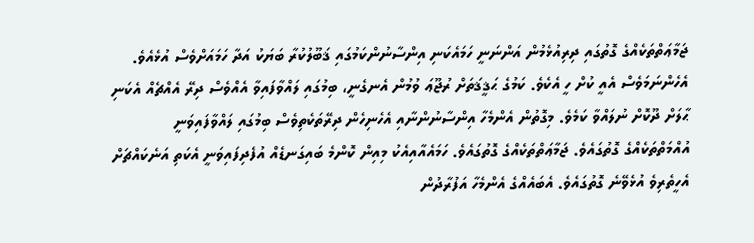ޖަމާޢަތްތަކެއްގެ ގޮތުގައި ދިރިއުޅެމުން އަންނަނީ ހަމައެކަނި އިންސާނުންކަމުގައި ޤަބޫލުކުރާ ބަޔަކު އަދާ ހަމައަށްވެސް އުޅެއެވެ. އެހެންނަމަވެސް އެއީ ކުށް ހީ އެކެވެ. ކަމުގެ ޙަޤީޤަތަށް ރުޖޫޢަ ވުމުން އެނގެނީ، ބިމުގައި ލައްވާފައިވާ އެއްވެސް ދިރޭ އެއްޗެއް އެކަނި ޙާލަށް ދޫކޮށް ނުލައްވާ ކަމެވެ. މިގޮތުން އެންމެހާ އިންސާނުންނާއި އެހެނިހެން ދިރޭތަކެތިވެސް ބިމުގައި ލައްވާފައިވަނީ އުއްމަތްތަކެއްގެ ގޮތުގައެވެ. ޖަމާޢަތްތަކެއްގެ ގޮތުގައެވެ. ހަމައެއާއިއެކު މިއިން ކޮންމެ ބައިގަނޑެއް އުފެދިފައިވަނީ އެކަތި އަނެކައްޗަށް އެހީތެރިވެ އުޅެވޭނެ ގޮތުގައެވެ. އެބައެއްގެ އެންމެހާ އަފުރާދުން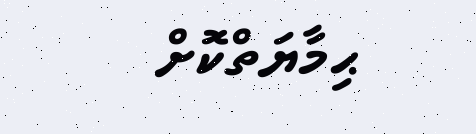ޙިމާޔަތްކޮށް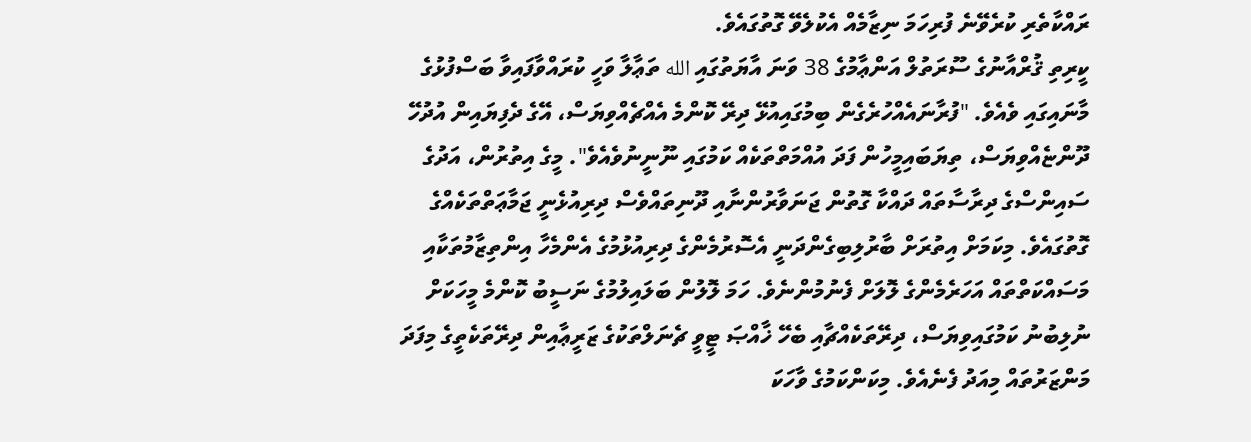ރައްކާތެރި ކުރެވޭނެ ފުރިހަމަ ނިޒާމެއް އެކުލެވޭ ގޮތުގައެވެ.
ކީރިތި ޤުރްއާނުގެ ސޫރަތުލް އަންޢާމުގެ 38 ވަނަ އާޔަތުގައި الله ތަޢާލާ ވަހީ ކުރައްވާފައިވާ ބަސްފުޅުގެ މާނައިގައި ވެއެވެ. "ފުރާނައެއްހުރެގެން ބިމުގައިއުޅޭ ދިރޭ ކޮންމެ އެއްޗެއްވިޔަސް، އޭގެ ދެފިޔައިން އުދުހޭ ދޫންޏެއްވިޔަސް، ތިޔަބައިމީހުން ފަދަ އުއްމަތްތަކެއް ކަމުގައި ނޫނީނުވެއެވެ". މީގެ އިތުރުން، އަދުގެ ސައިންސްގެ ދިރާސާތައް ދައްކާ ގޮތުން ޖަނަވާރުންނާއި ދޫނިތައްވެސް ދިރިއުޅެނީ ޖަމާޢަތްތަކެއްގެ ގޮތުގައެވެ. މިކަމަށް އިތުރަށް ބާރުލިބިގެންދަނީ އެސޮރުމެންގެ ދިރިއުޅުމުގެ އެންމެހާ އިންތިޒާމުތަކާއި މަސައްކަތްތައް އަހަރެމެންގެ ލޮލަށް ފެނުމުންނެވެ. ހަމަ ލޮލުން ބަލައިލުމުގެ ނަސީބު ކޮންމެ މީހަކަށް ނުލިބުނު ކަމުގައިވިޔަސް، ދިރޭތަކެއްޗާއި ބެހޭ ޚާއްޞަ ޓީވީ ޗެނަލްތަކުގެ ޒަރީޢާއިން ދިރޭތަކެތީގެ މިފަދަ މަންޒަރުތައް މިއަދު ފެނެއެވެ. މިކަންކަމުގެ ވާހަކަ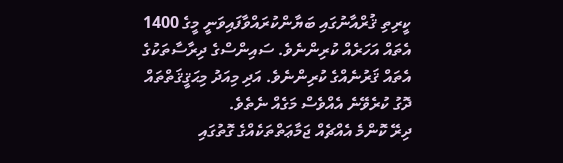ކީރިތި ޤުރްއާނުގައި ބަޔާންކުރައްވާފައިވަނީ މީގެ 1400 އެތައް އަހަރެއް ކުރިންނެވެ. ސައިންސްގެ ދިރާސާތަކުގެ އެތައް ޤަރުނެއްގެ ކުރިންނެވެ. އަދި މިއަދު މިޙަޤީޤަތްތައް ދޮގު ކުރެވޭނެ އެއްވެސް މަގެއް ނެތެވެ.
ދިރޭ ކޮންމެ އެއްޗެއް ޖަމާޢަތްތަކެއްގެ ގޮތުގައި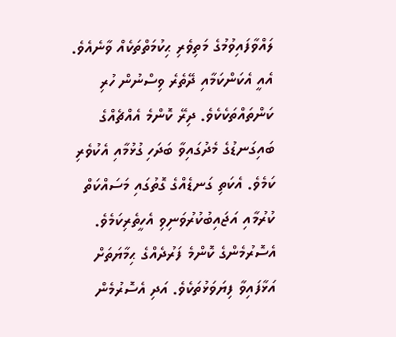ލައްވާފައިވުމުގެ މަތިވެރި ޙިކުމަތްތަކެއް ވާނެއެވެ. އެއީ އެކަންކަމާއި ދޭތެރެ ވިސްނުން ހުރި ކަންތައްތަކެކެވެ. ދިރޭ ކޮންމެ އެއްޗެއްގެ ބައިގަނޑުގެ މެދުގައިވާ ބަދަހި ގުޅުމާއި އެކުވެރި ކަމެވެ. އެކަތި ގަނޑެއްގެ ގޮތުގައި މަސައްކަތް ކުރުމާއި އަޖައިބުކުރުވަނިވި އެހީތެރިކަމެވެ. އެސޮރުމެންގެ ކޮންމެ ފަރުދެއްގެ ޙިމާޔަތަށް އަޅާފައިވާ ފިޔަވަޅުތަކެވެ. އަދި އެސޮރުމެން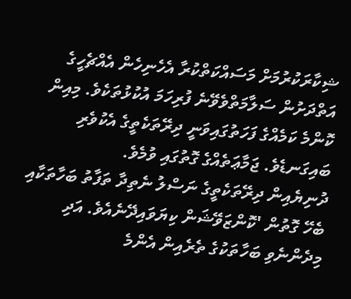ޝިކާރަކުރުމަށް މަސައްކަތްކުރާ އެހެނިހެން އެއްޗެހީގެ އަތްދަށުން ސަލާމަތްވެވޭނެ ފުރިހަމަ އުކުޅުތަކެވެ. މިއިން ކޮންމެ ކަމެއްގެ ފަހަތުގައިވަނީ ދިރޭތަކެތީގެ އެކުވެރި ބައިގަނޑެވެ. ޖަމާޢަތެއްގެ ގޮތުގައި ވުމެވެ.
ދުނިޔެއިން ދިރޭތަކެތީގެ ނަސްލު ނެތިދާ ތަފާތު ބަހާތަކާއި ބެހޭ ގޮތުން 'ކޮންޒަވޭޝަން ކިޔަވައިދޭނެއެވެ. އަދި މިދެންނެވި ބަހާތަކުގެ ތެރެއިން އެންމެ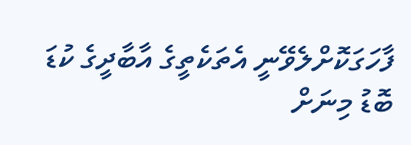ފާހަގަކޮށްލެވޭނީ އެތަކެތީގެ އާބާދީގެ ކުޑަ ބޮޑު މިނަށް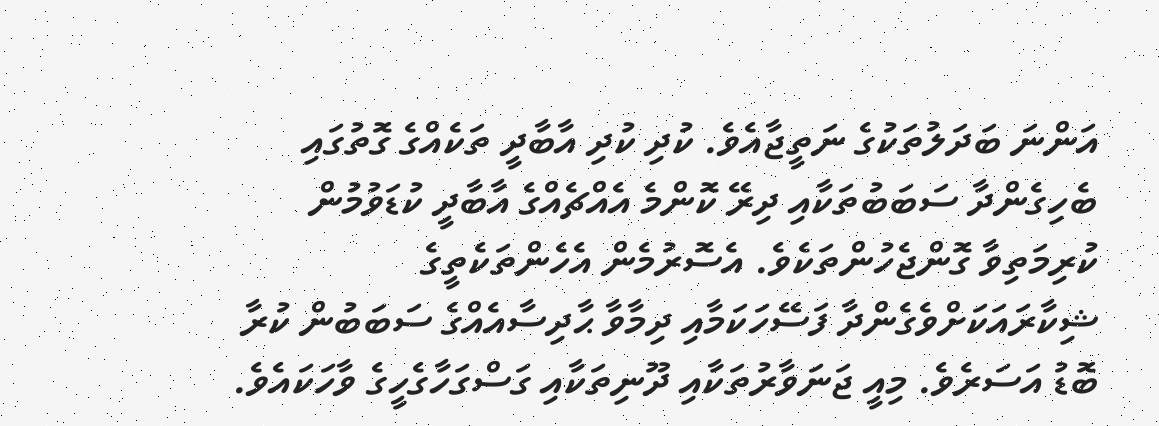އަންނަ ބަދަލުތަކުގެ ނަތީޖާއެވެ. ކުދި ކުދި އާބާދީ ތަކެއްގެ ގޮތުގައި ބެހިގެންދާ ސަބަބުތަކާއި ދިރޭ ކޮންމެ އެއްޗެއްގެ އާބާދީ ކުޑަވުމުން ކުރިމަތިވާ ގޮންޖެހުންތަކެވެ. އެސޮރުމެން އެހެންތަކެތީގެ ޝިކާރައަކަށްވެގެންދާ ފަސޭހަކަމާއި ދިމާވާ ޙާދިސާއެއްގެ ސަބަބުން ކުރާ ބޮޑު އަސަރެވެ. މިއީ ޖަނަވާރުތަކާއި ދޫނިތަކާއި ގަސްގަހާގެހީގެ ވާހަކައެވެ.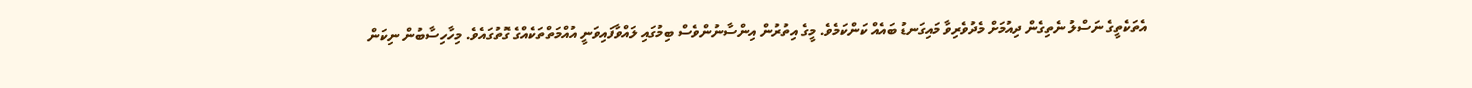އެތަކެތީގެ ނަސްލު ނެތިގެން ދިއުމަށް މެދުވެރިވާ މައިގަނޑު ބައެއް ކަންކަމެވެ. މީގެ އިތުރުން އިންސާނުންވެސް ބިމުގައި ލައްވާފައިވަނީ އުއްމަތްތަކެއްގެ ގޮތުގައެވެ. މިހާހިސާބުން ނިކަން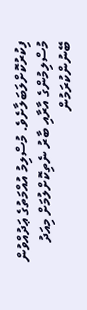ފިކުރުކޮށްލަބަލާށެވެ. މުސްލިމު އުއްމަތުގެ ޢަދުއްވުން މުސްލިމުންގެ އާރާއި ބާރު ނެތިކޮށްލުމަށް މިއަދު ބޭނުންކުރަމުން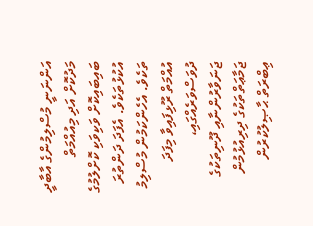އަންނަނީ މުސްލިމުންގެ އާބާދީ މަދުކޮށް އަދި މިއުއްމަތް ބައިބައިކޮށް ވަކިވަކި ކޮށްލުމުގެ އުކުޅުތަކެވެ. އެފަދަ ދަންތުރަ ތަކެވެ. އެހެންކަމުން މުސްލިމު އުއްމަތް ރޫޅިފައިވާ މިފަދަ ދުވަސްވަރެއްގައި، ޖަނަވާރުންނާއި ދޫނިތަކުގެ ޖަމާޢަތްތަކުގެ ދިރިއުޅުމުން ޢިބްރަތް ޙާޞިލުކުރުން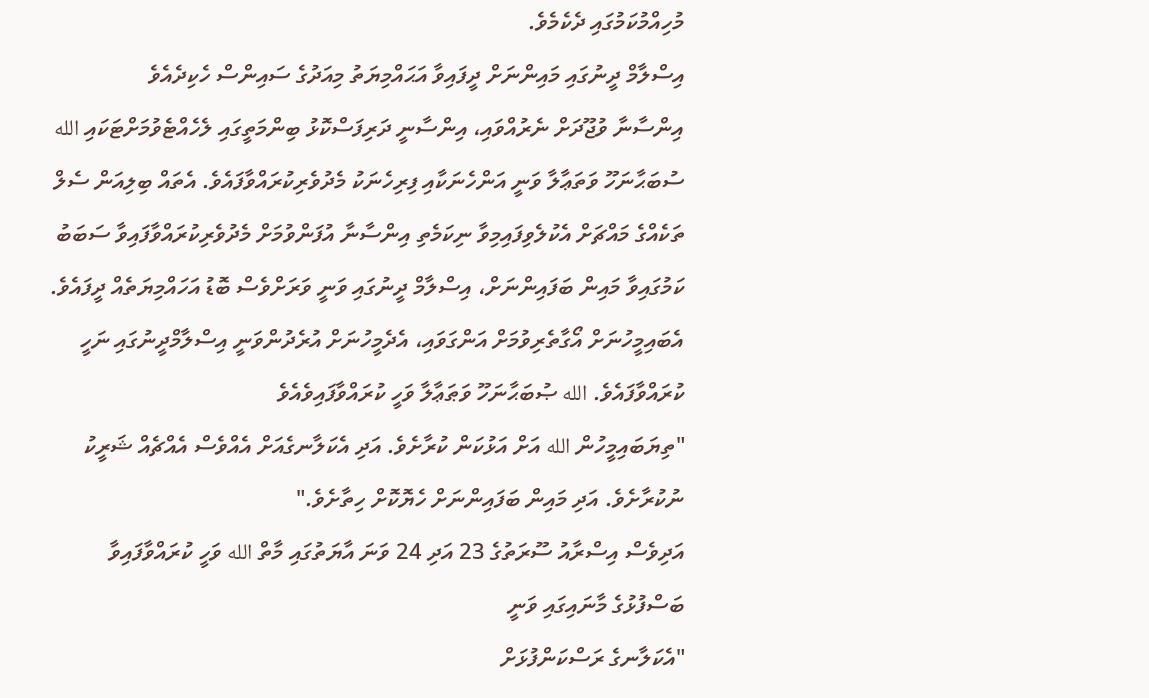މުހިއްމުކަމުގައި ދެކެމެވެ.
އިސްލާމް ދީނުގައި މައިންނަށް ދީފައިވާ އަޙައްމިޔަތު މިއަދުގެ ސައިންސް ހެކިދެއެވެ
އިންސާނާ ވުޖޫދަށް ނެރުއްވައި، އިންސާނީ ދަރިފަސްކޮޅު ބިންމަތީގައި ލެހެއްޓެވުމަށްޓަކައި الله ސުބަޙާނަހޫ ވަތަޢާލާ ވަނީ އަންހެނަކާއި ފިރިހެނަކު މެދުވެރިކުރައްވާފައެވެ. އެތައް ބިލިއަން ސެލް ތަކެއްގެ މައްޗަށް އެކުލެވިފައިމިވާ ނިކަމެތި އިންސާނާ އުފަންވުމަށް މެދުވެރިކުރައްވާފައިވާ ސަބަބު ކަމުގައިވާ މައިން ބަފައިންނަށް، އިސްލާމް ދީނުގައި ވަނީ ވަރަށްވެސް ބޮޑު އަހައްމިޔަތެއް ދީފައެވެ. އެބައިމީހުނަށް އޯގާތެރިވުމަށް އަންގަވައި، އެދެމީހުނަށް އުރެދުންވަނީ އިސްލާމްދީނުގައި ނަހީ ކުރައްވާފައެވެ. الله ޞުބަޙާނަހޫ ވަޠަޢާލާ ވަހީ ކުރައްވާފައިވެއެވެ
"ތިޔަބައިމީހުން الله އަށް އަޅުކަން ކުރާށެވެ. އަދި އެކަލާނގެއަށް އެއްވެސް އެއްޗެއް ޝަރީކު ނުކުރާށެވެ. އަދި މައިން ބަފައިންނަށް ހެޔޮކޮށް ހިތާށެވެ."
އަދިވެސް އިސްރާއު ސޫރަތުގެ 23 އަދި 24 ވަނަ އާޔަތުގައި މާތް الله ވަހީ ކުރައްވާފައިވާ ބަސްފުޅުގެ މާނައިގައި ވަނީ
"އެކަލާނގެ ރަސްކަންފުޅަށް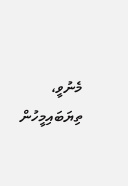މެނުވީ، ތިޔަބައިމީހުން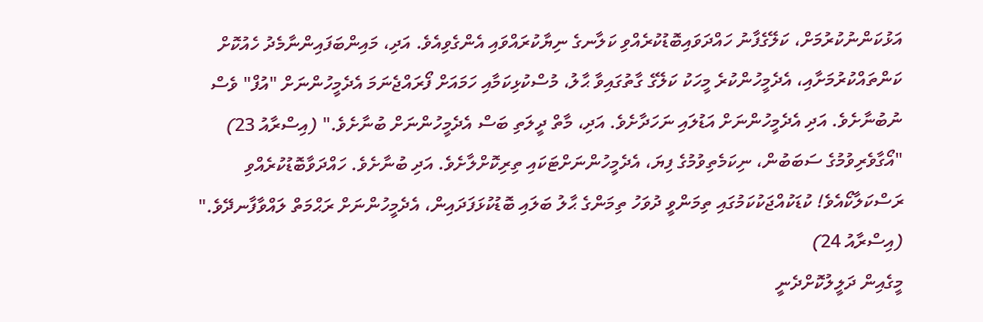އަޅުކަންނުކުރުމަށް، ކަލޭގެފާނު ހައްދަވައިބޮޑުކުރެއްވި ކަލާނގެ ނިޔާކުރައްވައި އެންގެވިއެވެ. އަދި، މައިންބަފައިންނާމެދު ހެއުކޮށް ކަންތައްކުރުމަށާއި، އެދެމީހުންކުރެ މީހަކު ކަލޭގެ ގާތުގައިވާ ޙާލު، މުސްކުޅިކަމާއި ހަމައަށް ފޯރައްޖެނަމަ އެދެމީހުންނަށް "އުފް" ވެސް ނުބުނާށެވެ. އަދި އެދެމީހުންނަށް އަޑުލައި ނަހަދާށެވެ. އަދި، މާތް ދީލަތި ބަސް އެދެމީހުންނަށް ބުނާށެވެ." (އިސްރާއު 23)
"އޯގާވެރިވުމުގެ ސަބަބުން، ނިކަމެތިވުމުގެ ފިޔަ، އެދެމީހުންނަށްޓަކައި ތިރިކޮށްލާށެވެ. އަދި ބުނާށެވެ. ހައްދަވާބޮޑުކުރެއްވި ރަސްކަލާކޯއެވެ! ކުޑަކުއްޖަކުކަމުގައި ތިމަންވީ ދުވަހު ތިމަންގެ ޙާލު ބަލައި ބޮޑުކުޅަފަދައިން، އެދެމީހުންނަށް ރަޙްމަތް ލައްވާފާނދޭވެ." (އިސްރާއު 24)
މީގެއިން ދަލީލުކޮށްދެނީ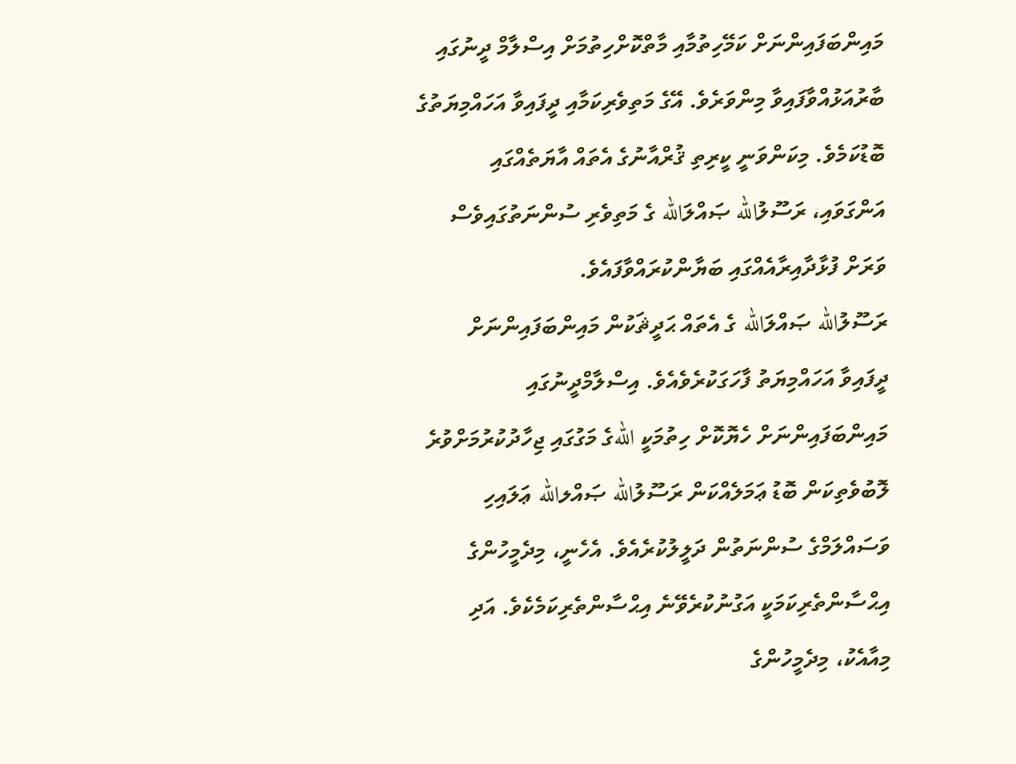މައިންބަފައިންނަށް ކަމޭހިތުމާއި މާތްކޮށްހިތުމަށް އިސްލާމް ދީނުގައި ބާރުއަޅުއްވާފައިވާ މިންވަރެވެ. އޭގެ މަތިވެރިކަމާއި ދީފައިވާ އަހައްމިޔަތުގެ ބޮޑުކަމެވެ. މިކަންވަނީ ކީރިތި ޤުރްއާނުގެ އެތައް އާޔަތެއްގައި އަންގަވައި، ރަސޫލުالله ޞައްލަالله ގެ މަތިވެރި ސުންނަތުގައިވެސް ވަރަށް ފުޅާދާއިރާއެއްގައި ބަޔާންކުރައްވާފައެވެ.
ރަސޫލުالله ޞައްލަالله ގެ އެތައް ޙަދީޘަކުން މައިންބަފައިންނަށް ދީފައިވާ އަހައްމިޔަތު ފާހަގަކުރެވެއެވެ. އިސްލާމްދީނުގައި މައިންބަފައިންނަށް ހެޔޮކޮށް ހިތުމަކީ اللهގެ މަގުގައި ޖިހާދުކުރުމަށްވުރެ ލޮބުވެތިކަން ބޮޑު ޢަމަލެއްކަން ރަސޫލުالله ޞައްލالله ޢަލައިހި ވަސައްލަމްގެ ސުންނަތުން ދަލީލުކުރެއެވެ. އެހެނީ، މިދެމީހުންގެ އިޙްސާންތެރިކަމަކީ އަގުނުކުރެވޭނެ އިޙްސާންތެރިކަމެކެވެ. އަދި މިއާއެކު، މިދެމީހުންގެ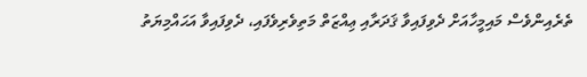ތެރެއިންވެސް މައިމީހާއަށް ދެވިފައިވާ ޤަދަރާއި ޢިއްޒަތް މަތިވެރިވެފައި، ދެވިފައިވާ އަޙައްމިޔަތު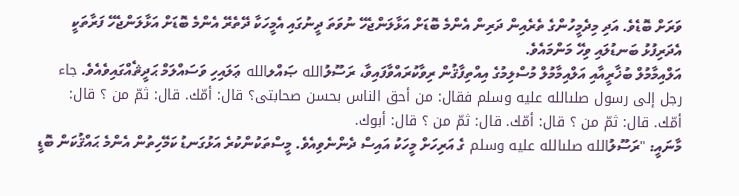ވަރަށް ބޮޑެވެ. އަދި މިދެމީހުންގެ ތެރެއިން ދަރިން އެންމެ ބޮޑަށް އަޅާލަންޖެހޭ ނުވަތަ ދީނުގައި އެމީހަކާ ދޭތެރޭ އެންމެ ބޮޑަށް އަޅާލަންޖެހޭ ފަރާތަކީ އެދަރިފުޅު ބަނޑުލައި ވިހޭ މަންމައެވެ.
އަލްއިމާމުލް ބުޚާރީއާއި އަލްއިމާމުލް މުސްލިމުގެ އިއްތިފާޤުން ރިވާކުރައްވާފައިވާ، ރަސޫލުالله ޞައްލالله ޢަލައިހި ވަސައްލަމް ޙަދީޘެއްގައިވެއެވެ. جاء رجل إلى رسول صلىالله عليه وسلم فقال: من أحق الناس بحسن صحابتى؟ قال: أمّك. قال: ثمّ من ؟ قال: أمّك. قال: ثمّ من ؟ قال: أمّك. قال: ثمّ من ؟ قال: أبوك.
މާނައީ: "ރަސޫލުالله صلىالله عليه وسلم ގެ އަރިހަށް މީހަކު އައިސް ދެންނެވިއެވެ. މީސްތަކުންކުރެ އަޅުގަނޑު ކަމޭހިތުން އެންމެ ޙައްޤުކަން ބޮޑީ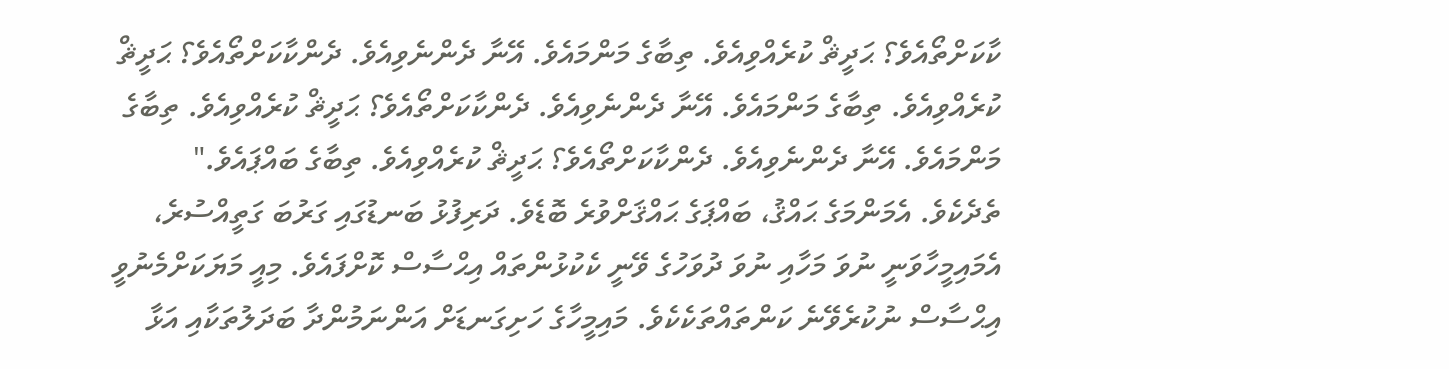ކާކަށްތޯއެވެ؟ ޙަދީޘް ކުރެއްވިއެވެ. ތިބާގެ މަންމައެވެ. އޭނާ ދެންނެވިއެވެ. ދެންކާކަށްތޯއެވެ؟ ޙަދީޘް ކުރެއްވިއެވެ. ތިބާގެ މަންމައެވެ. އޭނާ ދެންނެވިއެވެ. ދެންކާކަށްތޯއެވެ؟ ޙަދީޘް ކުރެއްވިއެވެ. ތިބާގެ މަންމައެވެ. އޭނާ ދެންނެވިއެވެ. ދެންކާކަށްތޯއެވެ؟ ޙަދީޘް ކުރެއްވިއެވެ. ތިބާގެ ބައްޕައެވެ."
ތެދެކެވެ. އެމަންމަގެ ޙައްޤު، ބައްޕަގެ ޙައްޤަށްވުރެ ބޮޑެވެ. ދަރިފުޅު ބަނޑުގައި ގަރުބަ ގަތީއްސުރެ، އެމައިމީހާވަނީ ނުވަ މަހާއި ނުވަ ދުވަހުގެ ވޭނީ ކެކުޅުންތައް އިޙްސާސް ކޮށްފައެވެ. މިއީ މަޔަކަށްމެނުވީ އިޙްސާސް ނުކުރެވޭނެ ކަންތައްތަކެކެވެ. މައިމީހާގެ ހަށިގަނޑަށް އަންނަމުންދާ ބަދަލުތަކާއި އަޅާ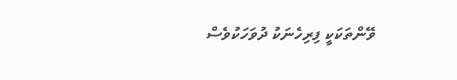ވޭންތަކަކީ ފިރިހެނަކު ދުވަހަކުވެސް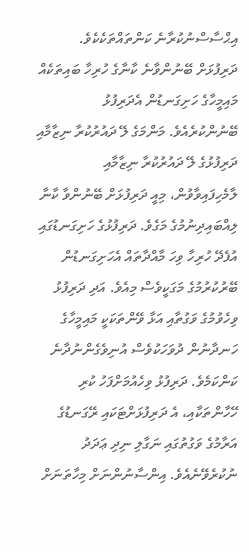އިޙްސާސްނުކުރާނެ ކަންތައްތަކެކެވެ. ދަރިފުޅަށް ބޭނުންވާނެ ކާނާގެ ހުރިހާ ބައިތަކެއް މައިމީހާގެ ހަށިގަނޑުން އެދަރިފުޅު ބޭނުންކުރެއެވެ. މަންމަގެ ލޭ ދައުރުކުރާ ނިޒާމާއި ދަރިފުޅުގެ ލޭ ދައުރުކުރާ ނިޒާމާއި ލާމެހިފައިވާވުން، މިއީ ދަރިފުޅަށް ބޭނުންވާ ކާނާ ލިއްބައިދިނުމުގެ މަގެވެ. ދަރިފުޅުގެ ހަށިގަނޑުގައި އުފެދޭ ހުރިހާ ވިހަ މާއްދާތައް އެހަށިގަނޑުން ބޭރުކުރުމުގެ މަގަކީވެސް މިއެވެ. އަދި ދަރިފުޅު ވިހެވުމުގެ ވަގުތާއި އަޅާ ވޭންތަކަކީ މައިމީހާގެ ހަނދާނުން ދުވަހަކުވެސް އުނިވެގެންނުދާނެ ކަންކަމެވެ. ދަރިފުޅު ވިހެއުމަށްފަހު ކުރި ހޭހާންތަކާއި، އެ ދަރިފުޅަށްޓަކައި ރޭގަނޑުގެ އަރާމުގެ ވަގުތުގައި ނަގާލި ނިދި ޢަދަދު ނުކުރެވޭނެއެވެ. އިންސާނުންނަށް މިހާތަނަށް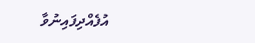އުފެއްދިފައިނުވާ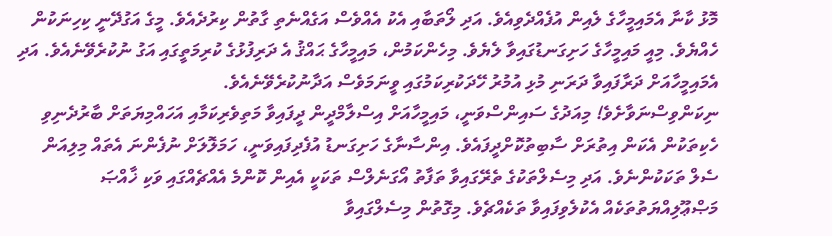މޮޅު ކާނާ އެމައިމީހާގެ ލެއިން އުފެއްދެވިއެވެ. އަދި ލޯތަބާއި އެކު އެއްވެސް އަގެއްނެތި ގާތުން ކިރުދެއެވެ. މީގެ އަގުދޭނީ ކިހިނަކުން ހެއްޔެވެ. މިއީ މައިމީހާގެ ހަށިގަނޑުގައިވާ ލެޔެވެ. މިހެންކަމުން، މައިމީހާގެ ޙައްޤު އެ ދަރިފުޅުގެ ކުރިމަތީގައި އަގު ނުކުރެވޭނެއެވެ. އަދި އެމައިމީހާއަށް ދަރާފައިވާ ދަރަނި މުޅި އުމުރު ހޭދަކުރިކަމުގައި ވީނަމަވެސް އަދާނުކުރެވޭނެއެވެ.
ނިކަންވިސްނަވާށެވެ! މިއަދުގެ ސައިންސްވަނީ، މައިމީހާއަށް އިސްލާމްދީން ދީފައިވާ މަތިވެރިކަމާއި އަހައްމިޔަތަށް ބާރުދެނިވި ހެކިތަކުން އެކަން އިތުރަށް ސާބިތުކޮށްދީފައެވެ. އިންސާނާގެ ހަށިގަނޑު އުފެދިފައިވަނީ، ހަމަލޮލަށް ނުފެންނަ އެތައް މިލިއަން ސެލް ތަކަކުންނެވެ. އަދި މިސެލްތަކުގެ ތެރޭގައިވާ ތަފާތު އޯގަނެލްސް ތަކަކީ އެއިން ކޮންމެ އެއްޗެއްގައި ވަކި ޚާއްޞަ މަޞްޢޫލިއްޔަތުތަކެއް އެކުލެވިފައިވާ ތަކެއްޗެވެ. މިގޮތުން މިސެލްގައިވާ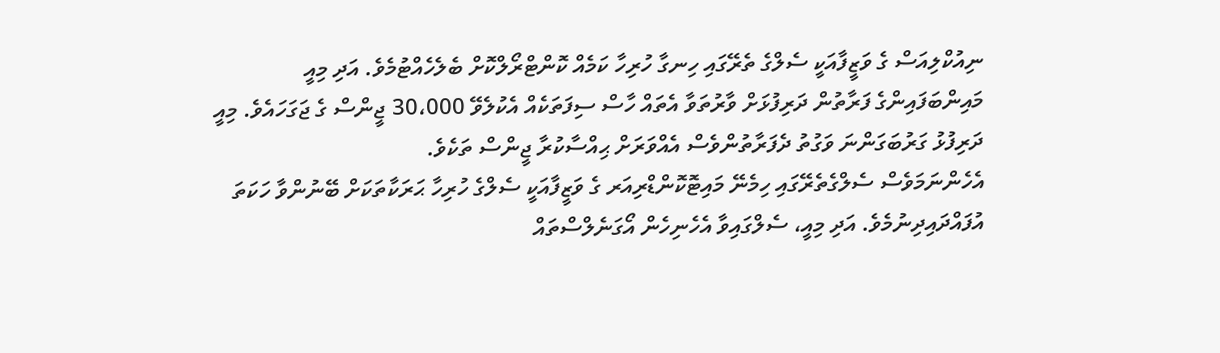ނިއުކްލިއަސް ގެ ވަޒީފާއަކީ ސެލްގެ ތެރޭގައި ހިނގާ ހުރިހާ ކަމެއް ކޮންޓްރޯލްކޮށް ބެލެހެއްޓުމެވެ. އަދި މިއީ މައިންބަފައިންގެ ފަރާތުން ދަރިފުޅަށް ވާރުތަވާ އެތައް ހާސް ސިފަތަކެއް އެކުލެވޭ 30،000 ޖީންސް ގެ ޖަގަހައެވެ. މިއީ ދަރިފުޅު ގަރުބަގަންނަ ވަގުތު ދެފަރާތުންވެސް އެއްވަރަށް ޙިއްސާކުރާ ޖީންސް ތަކެވެ.
އެހެންނަމަވެސް ސެލްގެތެރޭގައި ހިމެނޭ މައިޓޮކޮންޑްރިއަރ ގެ ވަޒީފާއަކީ ސެލްގެ ހުރިހާ ޙަރަކާތަކަށް ބޭނުންވާ ހަކަތަ އުފައްދައިދިނުމެވެ. އަދި މިއީ، ސެލްގައިވާ އެހެނިހެން އޯގަނެލްސްތައް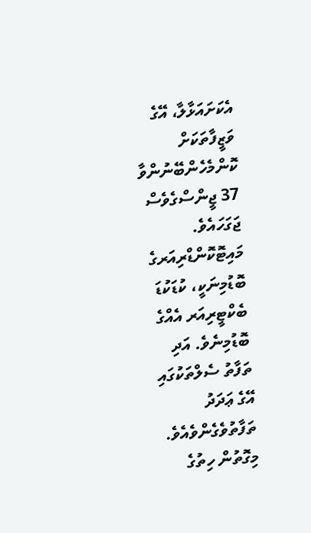އެކަށައަޅާލާ، އޭގެ ވަޒީފާތަކަށް ކޮންމެހެންބޭނުންވާ 37 ޖީންސްގެވެސް ޖަގަހައެވެ. މައިޓޮކޮންޑްރިއަރގެ ބޮޑުމިނަކީ، ކުޑަކުޑަ ބެކްޓީރިއަރ އެއްގެ ބޮޑުމިނެވެ. އަދި ތަފާތު ސެލްތަކުގައި އޭގެ ޢަދަދު ތަފާތުވެގެންވެއެވެ. މިގޮތުން ހިތުގެ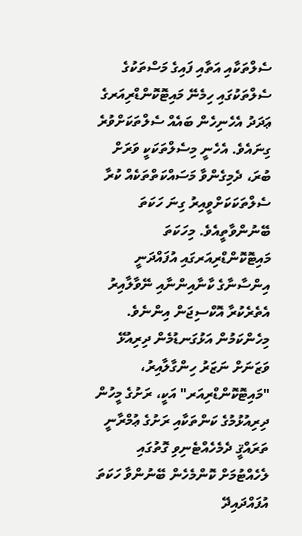ސެލްތަކާއި އަތާއި ފައިގެ މަސްތަކުގެ ސެލްތަކުގައި ހިމެނޭ މައިޓޮކޮންޑްރިއަރގެ ޢަދަދު އެހެނިހެން ބައެއް ސެލްތަކަށްވުރެ ގިނައެވެ. އެހެނީ މިސެލްތަކަކީ ވަރަށް ބުރަ، ދެމިގެންވާ މަސައްކަތްތަކެއް ކުރާ ސެލްތަކަކަށްވީއިރު ގިނަ ހަކަތަ ބޭނުންވާތީއެވެ. މިހަކަތަ މައިޓޮކޮންޑްރިއަރގައި އުފައްދަނީ އިންސާނާގެ ކާނާއިންނާއި ނޭވާލާއިރު އެތެރެކުރާ އޮކްސިޖަން އިންނެވެ. މިހެންކަމުން އަޅުގަނޑުމެން ދިރިއުޅޭ ވަޒަނަށް ނަޒަރު ހިންގާލާއިރު، "މައިޓޮކޮންޑްރިއަރ" އަކީ، ރަށުގެ މީހުން ދިރިއުޅުމުގެ ކަންތަކާއި ރަށުގެ ޢުމްރާނީ ތަރައްޤީ ދެމެހެއްޓެނިވި ގޮތުގައި ލެހެއްޓުމަށް ކޮންމެހެން ބޭނުންވާ ހަކަތަ އުފައްދައިދޭ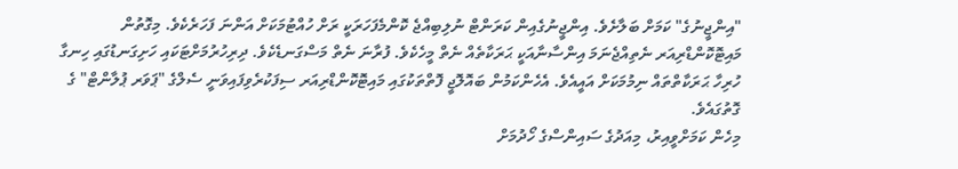"އިންޖީނުގެ" ކަމަށް ބަލާށެވެ. އިންޖީނުގެއިން ކަރަންޓް ނުލިބިއްޖެ ކޮންމެފަހަރަކީ ރަށް ހުއްޓުމަކަށް އަންނަ ފަހަރެކެވެ. މިގޮތުން މައިޓޮކޮންޑްރިއަރ ނެތިއްޖެނަމަ އިންސާނާއަކީ ޙަރަކާތެއް ނެތް މީހެކެވެ. ފުރާނަ ނެތް މަސްގަނޑެކެވެ. ދިރިހުރުމަށްޓަކައި ހަށިގަނޑުގައި ހިނގާ ހުރިހާ ޙަރަކާތްތައް ނިމުމަކަށް އައީއެވެ. އެހެންކަމުން ބައޮލޮޖީ ފޮތްތަކުގައި މައިޓޮކޮންޑްރިއަރ ސިފަކުރެވިފައިވަނީ ސެލްގެ "ޕަވަރ ޕުލާންޓް" ގެ ގޮތުގައެވެ.
މިހެން ކަމަށްވީއިރު، މިއަދުގެ ސައިންސްގެ ހޯދުމަށް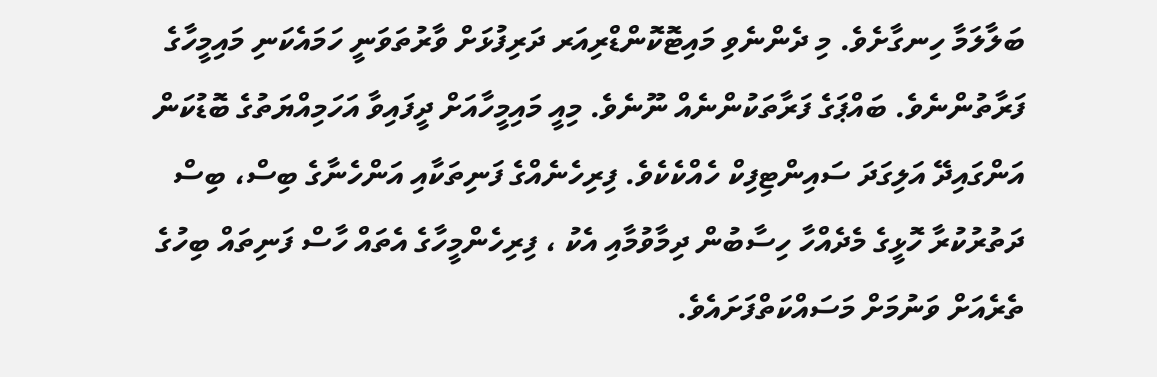ބަލާލަމާ ހިނގާށެވެ. މި ދެންނެވި މައިޓޮކޮންޑްރިއަރ ދަރިފުޅަށް ވާރުތަވަނީ ހަމައެކަނި މައިމީހާގެ ފަރާތުންނެވެ. ބައްޕަގެ ފަރާތަކުންނެއް ނޫނެވެ. މިއީ މައިމީހާއަށް ދީފައިވާ އަހަމިއްޔަތުގެ ބޮޑުކަން އަންގައިދޭ އަލިގަދަ ސައިންޓިފިކް ހެއްކެކެވެ. ފިރިހެނެއްގެ ފަނިތަކާއި އަންހެނާގެ ބިސް، ބިސް ދަތުރުކުރާ ހޮޅީގެ މެދެއްހާ ހިސާބުން ދިމާވުމާއި އެކު ، ފިރިހެންމީހާގެ އެތައް ހާސް ފަނިތައް ބިހުގެ ތެރެއަށް ވަނުމަށް މަސައްކަތްފަށައެވެ.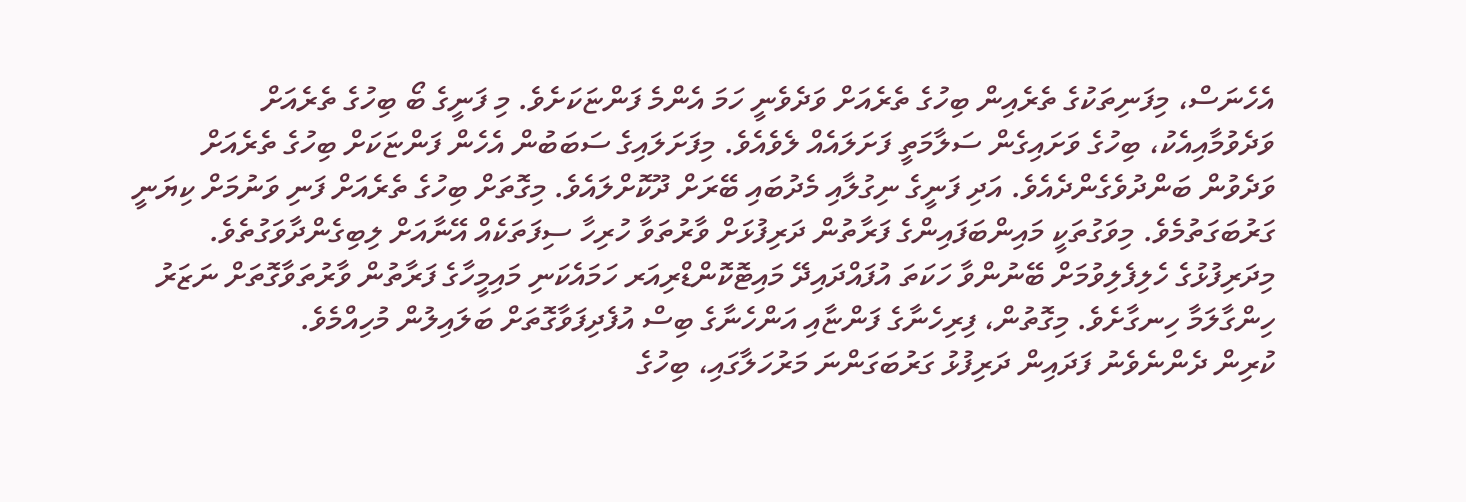އެހެނަސް، މިފަނިތަކުގެ ތެރެއިން ބިހުގެ ތެރެއަށް ވަދެވެނީ ހަމަ އެންމެ ފަންޏަކަށެވެ. މި ފަނީގެ ބޯ ބިހުގެ ތެރެއަށް ވަދެވުމާއިއެކު، ބިހުގެ ވަށައިގެން ސަލާމަތީ ފަށަލައެއް ލެވެއެވެ. މިފަށަލައިގެ ސަބަބުން އެހެން ފަންޏަކަށް ބިހުގެ ތެރެއަށް ވަދެވުން ބަންދުވެގެންދެއެވެ. އަދި ފަނީގެ ނިގުލާއި މެދުބައި ބޭރަށް ދޫކޮށްލައެވެ. މިގޮތަށް ބިހުގެ ތެރެއަށް ފަނި ވަނުމަށް ކިޔަނީ ގަރުބަގަތުމެވެ. މިވަގުތަކީ މައިންބަފައިންގެ ފަރާތުން ދަރިފުޅަށް ވާރުތަވާ ހުރިހާ ސިފަތަކެއް އޭނާއަށް ލިބިގެންދާވަގުތެވެ.
މިދަރިފުޅުގެ ހެލިފެލިވުމަށް ބޭނުންވާ ހަކަތަ އުފައްދައިދޭ މައިޓޮކޮންޑްރިއަރ ހަމައެކަނި މައިމީހާގެ ފަރާތުން ވާރުތަވާގޮތަށް ނަޒަރު ހިންގާލަމާ ހިނގާށެވެ. މިގޮތުން، ފިރިހެނާގެ ފަންޏާއި އަންހެނާގެ ބިސް އުފެދިފަވާގޮތަށް ބަލައިލުން މުހިއްމެވެ.
ކުރިން ދެންނެވެނު ފަދައިން ދަރިފުޅު ގަރުބަގަންނަ މަރުހަލާގައި، ބިހުގެ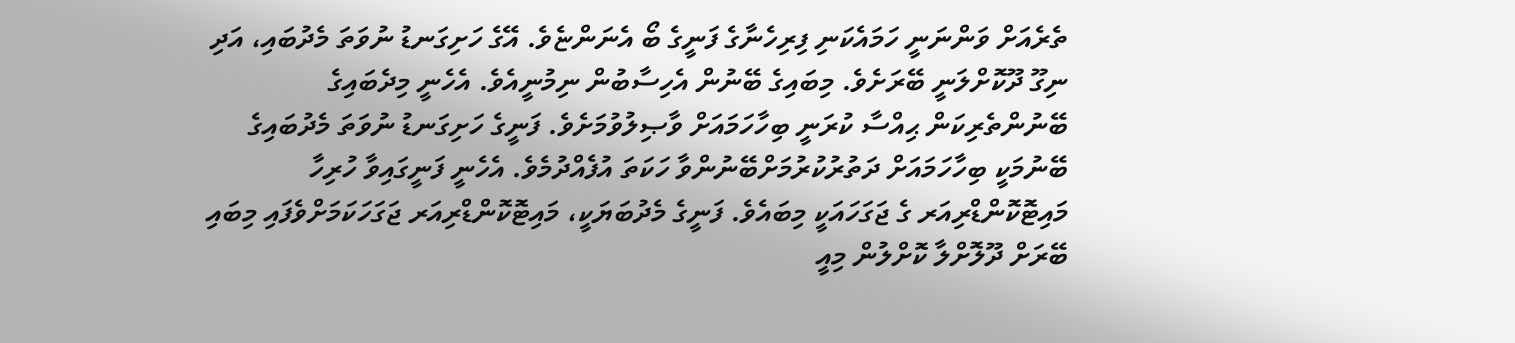ތެރެއަށް ވަންނަނީ ހަމައެކަނި ފިރިހެނާގެ ފަނީގެ ބޯ އެނަންޏެވެ. އޭގެ ހަށިގަނޑު ނުވަތަ މެދުބައި، އަދި ނިގޫ ދޫކޮށްލަނީ ބޭރަށެވެ. މިބައިގެ ބޭނުން އެހިސާބުން ނިމުނީއެވެ. އެހެނީ މިދެބައިގެ ބޭނުންތެރިކަން ޙިއްސާ ކުރަނީ ބިހާހަމައަށް ވާޞިލުވުމަށެވެ. ފަނީގެ ހަށިގަނޑު ނުވަތަ މެދުބައިގެ ބޭނުމަކީ ބިހާހަމައަށް ދަތުރުކުރުމަށްބޭނުންވާ ހަކަތަ އުފެއްދުމެވެ. އެހެނީ ފަނީގައިވާ ހުރިހާ މައިޓޮކޮންޑްރިއަރ ގެ ޖަގަހައަކީ މިބައެވެ. ފަނީގެ މެދުބަޔަކީ، މައިޓޮކޮންޑްރިއަރ ޖަގަހަކަމަށްވެފައި މިބައި ބޭރަށް ދޫލޮށްލާ ކޮށްލުން މިއީ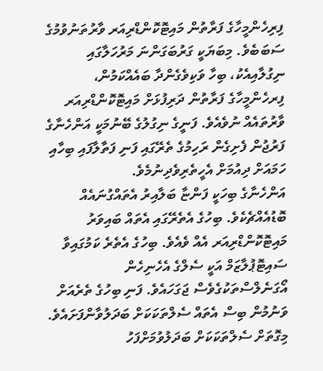ފިރިހެންމީހާގެ ފަރާތުން މައިޓޮކޮންޑްރިއަރ ވާރުތަނުވުމުގެ ސަބަބެވެ. މިބަޔަކީ ގަރުބަގަންނަ މަރުހަލާގައި ނިގުލާއިއެކު، ބިހާ ވަކިވެގެންދާ ބައެއްކަމުން، ފިރހެންމީހާގެ ފަރާތުން ދަރިފުޅަށް މައިޓޮކޮންޑްރިއަރ ވާރުތައެއް ނުވެއެވެ. ފަނީގެ ނިގުލުގެ ބޭނުމަކީ އަންހެނާގެ ފަރުޖުން ފެށިގެން ރަހިމުގެ ތެރޭގައި ފަނި ފަތާލާފައި ބިހާއި ހަމައަށް ދިއުމަށް އެހީތެރިވެދިނުމެވެ.
އަންހެނާގެ ބިހަކީ ފަންޏާ ބަލާއިރު އެތައްގުނައެއް ބޮޑުއެއްޗެކެވެ. ބިހުގެ އެތެރޭގައި އެތައް ބައިވަރު މައިޓޮކޮންޑްރިއަރ އެއް ވެއެވެ. ބިހުގެ އެތެރެ ކަމުގައިވާ ސައިޓޮޕުލާޒަމް އަކީ ސެލްގެ އެހެނިހެން އޯގަނެލްސްތަކުގެވެސް ޖަގަހައެވެ. ފަނި ބިހުގެ ތެރެއަށް ވަނުމުން ބިސް އެތައް ސެލްތަކަކަށް ބަދަލުވާންފަށައެވެ. މިގޮތަށް ސެލްތަކަކަށް ބަދަލުވުމަށްފަހު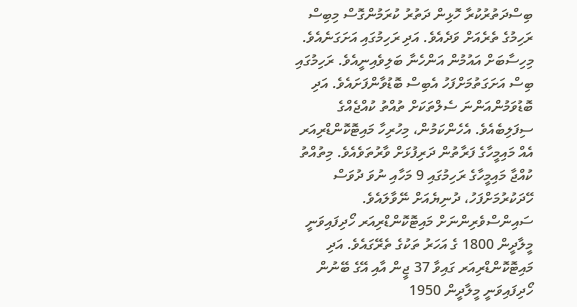ބިސްދަތުރުކުރާ ހޮޅިން ދަތުރު ކުރަމުންގޮސް މިބިސް ރަހިމުގެ ތެރެއަށް ވަދެއެވެ. އަދި ރަހިމުގައި އަށަގަނެއެވެ. މިހިސާބަށް އައުމުން އަންހެނާ ބަލިވެއިނީއެވެ. ރަހިމުގައި ބިސް އަށަގަތުމަށްފަހު އެބިސް ބޮޑުވާންފަށައެވެ. އަދި ބޮޑުވަމުންއަންނަ ސެލްތަކަށް ތުއްތު ކުއްޖެއްގެ ސިފަލިބެއެވެ. އެހެންކަމުން، މިހުރިހާ މައިޓޮކޮންޑްރިއަރ އެއް މައިމީހާގެ ފަރާތުން ދަރިފުޅަށް ވާރުތަވެއެވެ. މިތުއްތު ކުއްޖާ މައިމީހާގެ ރަހިމުގައި 9 މަހާއި ނުވަ ދުވަސް ހޭދަކުރުމަށްފަހު، ދުނިޔެއަށް ނޭވާލައެވެ.
ސައިންސްވެރިންނަށް މައިޓޮކޮންޑްރިއަރ ހޯދިފައިވަނީ މީލާދީން 1800 ގެ އަހަރު ތަކުގެ ތެރޭގައެވެ. އަދި މައިޓޮކޮންޑްރިއަރ ގައިވާ 37 ޖީން އާއި އޭގެ ބޭނުން ހޯދިފައިވަނީ މީލާދީން 1950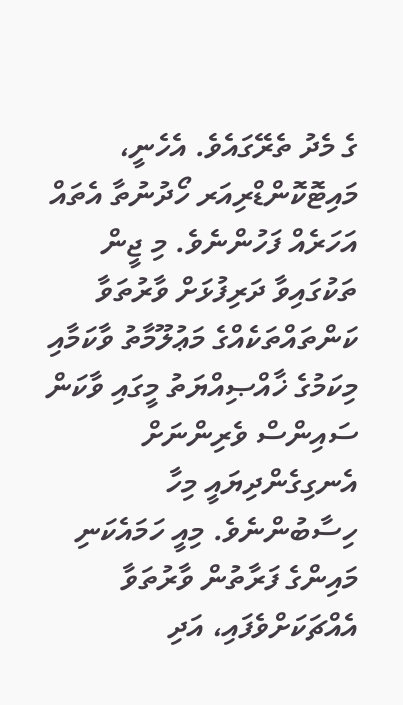ގެ މެދު ތެރޭގައެވެ. އެހެނީ، މައިޓޮކޮންޑްރިއަރ ހޯދުނުތާ އެތައް އަހަރެއް ފަހުންނެވެ. މި ޖީން ތަކުގައިވާ ދަރިފުޅަށް ވާރުތަވާ ކަންތައްތަކެއްގެ މަޢުލޫމާތު ވާކަމާއި މިކަމުގެ ޚާއްޞިއްޔަތު މީގައި ވާކަން ސައިންސް ވެރިންނަށް އެނގިގެންދިޔައީ މިހާ ހިސާބުންނެވެ. މިއީ ހަމައެކަނި މައިންގެ ފަރާތުން ވާރުތަވާ އެއްޗަކަށްވެފައި، އަދި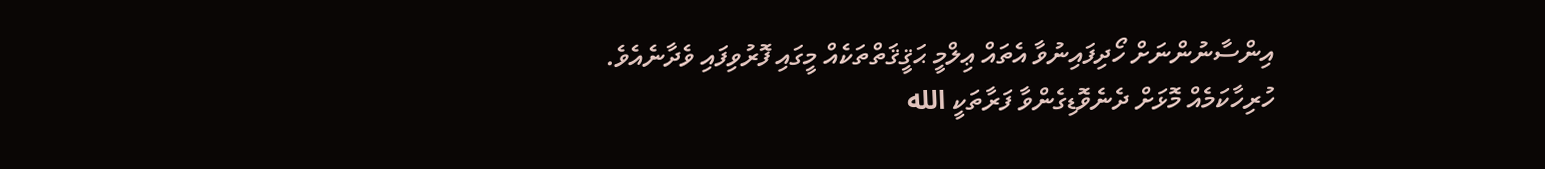އިންސާނުންނަށް ހޯދިފައިނުވާ އެތައް ޢިލްމީ ޙަޤީޤަތްތަކެއް މީގައި ފޮރުވިފައި ވެދާނެއެވެ. ހުރިހާކަމެއް މޮޅަށް ދެނެވޮޑިގެންވާ ފަރާތަކީ الله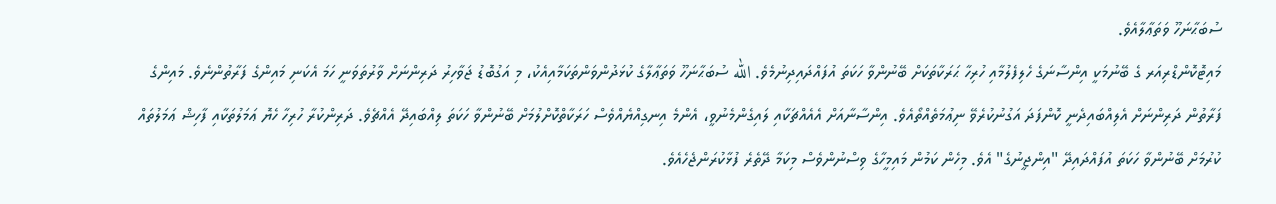ސުބަޙާނަހޫ ވަތަޢާލާއެވެ.
މައިޓޮކޮންޑްރިއަރ ގެ ބޭނުމަކީ އިންސާނަގެ ހެލިފެލުމާއި ހުރިހާ ޙަރަކާތަކަށް ބޭނުންވާ ހަކަތަ އުފައްދައިދިނުމެވެ. الله ސުބަޙާނަހޫ ވަތަޢާލާގެ ކުޅަދުންވަންތަކަމާއިއެކު، މި އަގުބޮޑު ޖަވާހިރު ދަރިންނަށް ވާރުތަވަނީ ހަމަ އެކަނި މައިންގެ ފަރާތުންނެވެ. މައިންގެ ފަރާތުން ދަރިންނަށް އެލިއްބައިދެނީ ކޮންފަދަ އަގުނުކުރެވޭ ނިޢުމަތެއްތޯއެވެ. އިންސާނާއަށް އެއެއްޗަކާއި ލައިގެންމެނުވީ، އެންމެ އިނގިއްޔެއްވެސް ހަރަކާތްކޮށްލުމަށް ބޭނުންވާ ހަކަތަ ލިއްބައިދޭ އެއްޗެވެ. ދަރިންކުރާ ހުރިހާ ހެޔޮ ޢަމަލުތަކާއި ފާހިޝް ޢަމަލުތައް ކުރުމަށް ބޭނުންވާ ހަކަތަ އުފައްދައިދޭ "އިންޖީނުގެ" އެވެ. މިހެން ކަމުން މައިމީހާގެ ވިސްނުންވެސް މިކަމާ ދޭތެރެ ފުޅާކުރަންޖެހެއެވެ.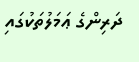ދަރިންގެ ޢަމަލުތަކުގައި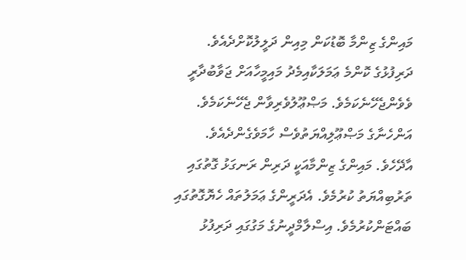މައިންގެ ޒިންމާ ބޮޑުކަން މިއިން ދަލީލުކޮށްދެއެވެ. ދަރިފުޅުގެ ކޮންމެ ޢަމަލަކާއިމެދު މައިމީހާއަށް ޖަވާބުދާރީ ވެވެންޖެހޭނެކަމެވެ. މަޞްޢޫލުވެރިވާން ޖެހޭނެކަމެވެ. އަންހެނާގެ މަޞްޢޫލިއްޔަތުވެސް ހާމަވެގެންދެއެވެ. އާދޭހެވެ. މައިންގެ ޒިންމާއަކީ ދަރިން ރަނގަޅު ގޮތުގައި ތަރުބިއްޔަތު ކުރުމެވެ. އެދަރީންގެ ޢަމަލުތައް ހެޔޮގޮތުގައި ބައްޓަންކުރުމެވެ. އިސްލާމްދީނުގެ މަގުގައި ދަރިފުޅު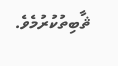ޘާބިތުކުރުމެވެ.